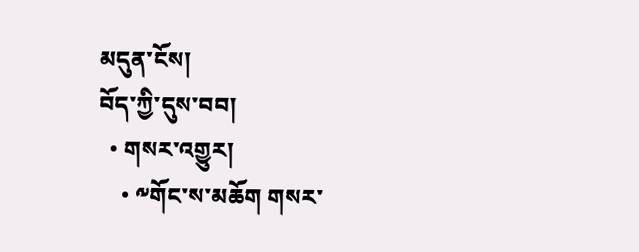མདུན་ངོས།
བོད་ཀྱི་དུས་བབ།
  • གསར་འགྱུར།
    • ༸གོང་ས་མཆོག གསར་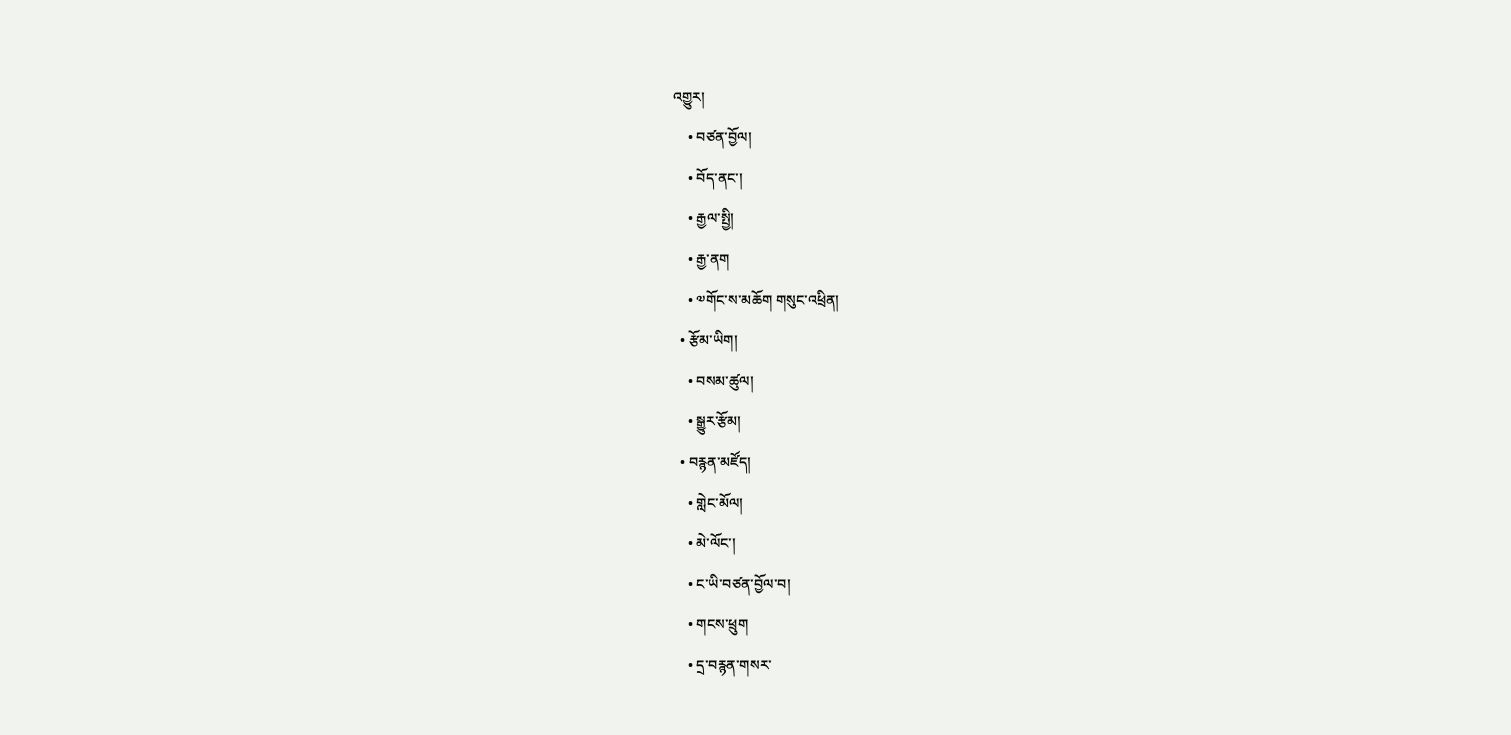འགྱུར།
    • བཙན་བྱོལ།
    • བོད་ནང་།
    • རྒྱལ་སྤྱི།
    • རྒྱ་ནག
    • ༧གོང་ས་མཆོག གསུང་འཕྲིན།
  • རྩོམ་ཡིག།
    • བསམ་ཚུལ།
    • སྒྱུར་རྩོམ།
  • བརྙན་མཛོད།
    • གླེང་མོལ།
    • མེ་ལོང་།
    • ང་ཡི་བཙན་བྱོལ་བ།
    • གངས་ཕྲུག
    • དྲ་བརྙན་གསར་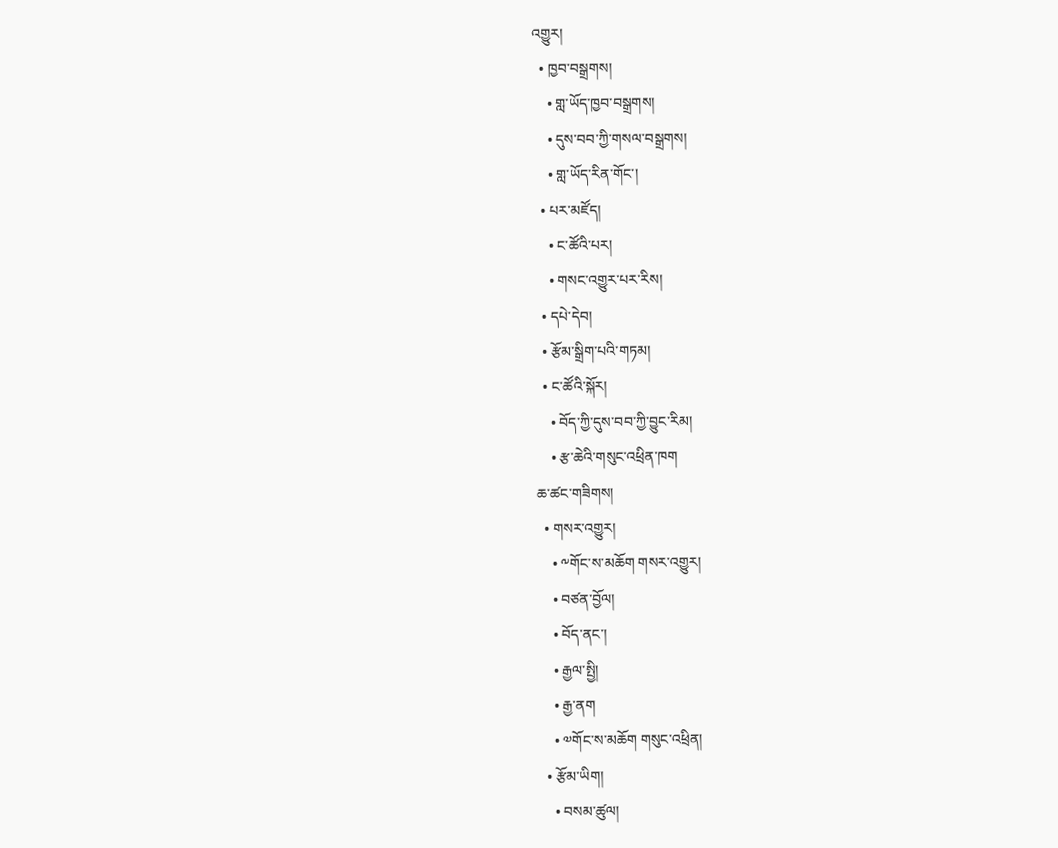འགྱུར།
  • ཁྱབ་བསྒྲགས།
    • གླ་ཡོད་ཁྱབ་བསྒྲགས།
    • དུས་བབ་ཀྱི་གསལ་བསྒྲགས།
    • གླ་ཡོད་རིན་གོང་།
  • པར་མཛོད།
    • ང་ཚོའི་པར།
    • གསང་འགྱུར་པར་རིས།
  • དཔེ་དེབ།
  • རྩོམ་སྒྲིག་པའི་གཏམ།
  • ང་ཚོའི་སྐོར།
    • བོད་ཀྱི་དུས་བབ་ཀྱི་བྱུང་རིམ།
    • རྩ་ཆེའི་གསུང་འཕྲིན་ཁག
ཆ་ཚང་གཟིགས།
  • གསར་འགྱུར།
    • ༸གོང་ས་མཆོག གསར་འགྱུར།
    • བཙན་བྱོལ།
    • བོད་ནང་།
    • རྒྱལ་སྤྱི།
    • རྒྱ་ནག
    • ༧གོང་ས་མཆོག གསུང་འཕྲིན།
  • རྩོམ་ཡིག།
    • བསམ་ཚུལ།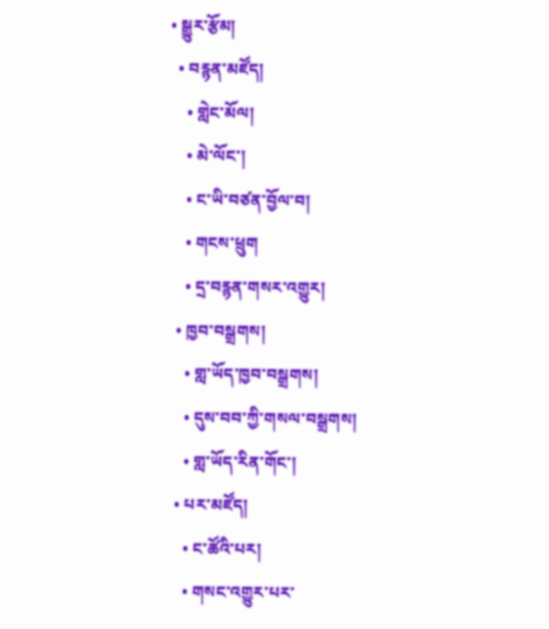• སྒྱུར་རྩོམ།
  • བརྙན་མཛོད།
    • གླེང་མོལ།
    • མེ་ལོང་།
    • ང་ཡི་བཙན་བྱོལ་བ།
    • གངས་ཕྲུག
    • དྲ་བརྙན་གསར་འགྱུར།
  • ཁྱབ་བསྒྲགས།
    • གླ་ཡོད་ཁྱབ་བསྒྲགས།
    • དུས་བབ་ཀྱི་གསལ་བསྒྲགས།
    • གླ་ཡོད་རིན་གོང་།
  • པར་མཛོད།
    • ང་ཚོའི་པར།
    • གསང་འགྱུར་པར་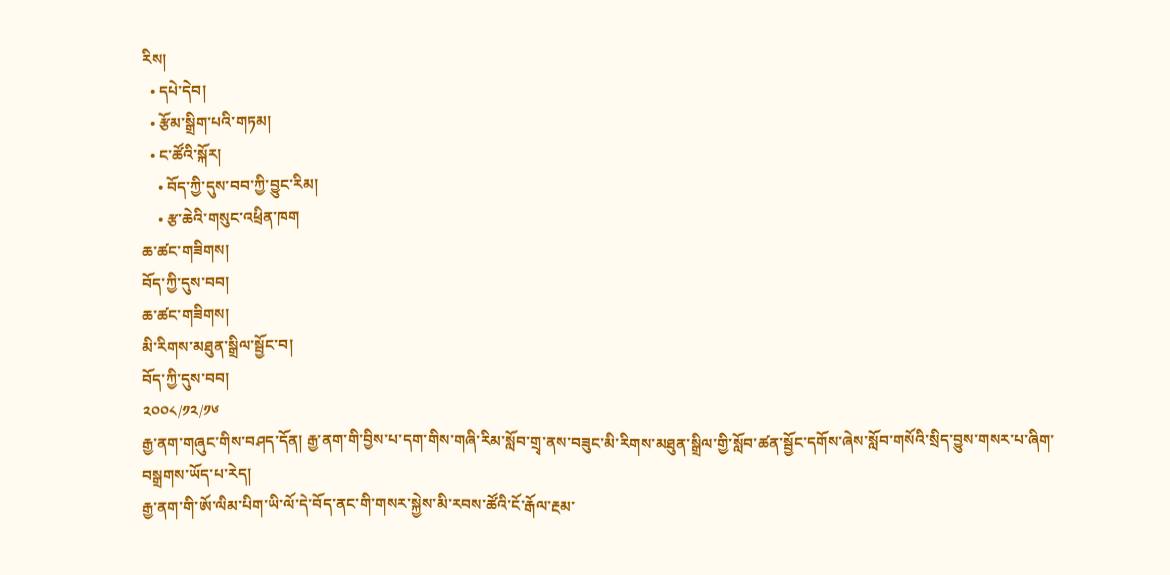རིས།
  • དཔེ་དེབ།
  • རྩོམ་སྒྲིག་པའི་གཏམ།
  • ང་ཚོའི་སྐོར།
    • བོད་ཀྱི་དུས་བབ་ཀྱི་བྱུང་རིམ།
    • རྩ་ཆེའི་གསུང་འཕྲིན་ཁག
ཆ་ཚང་གཟིགས།
བོད་ཀྱི་དུས་བབ།
ཆ་ཚང་གཟིགས།
མི་རིགས་མཐུན་སྒྲིལ་སྦྱོང་བ།
བོད་ཀྱི་དུས་བབ།
༢༠༠༨/༡༢/༡༦
རྒྱ་ནག་གཞུང་གིས་བཤད་དོན། རྒྱ་ནག་གི་བྱིས་པ་དག་གིས་གཞི་རིམ་སློབ་གྲྭ་ནས་བཟུང་མི་རིགས་མཐུན་སྒྲིལ་གྱི་སློབ་ཚན་སྦྱོང་དགོས་ཞེས་སློབ་གསོའི་སྲིད་བྱུས་གསར་པ་ཞིག་བསྒྲགས་ཡོད་པ་རེད།
རྒྱ་ནག་གི་ཨོ་ལིམ་པིག་ཡི་ལོ་དེ་བོད་ནང་གི་གསར་སྐྱེས་མི་རབས་ཚོའི་ངོ་རྒོལ་རྔམ་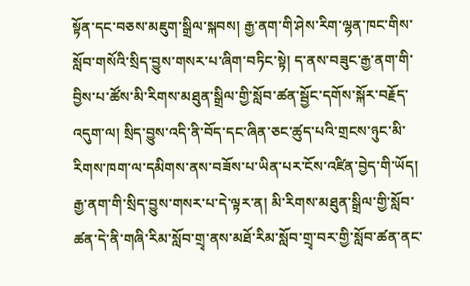སྟོན་དང་བཅས་མཇུག་སྒྲིལ་སྐབས། རྒྱ་ནག་གི་ཤེས་རིག་ལྷན་ཁང་གིས་སློབ་གསོའི་སྲིད་བྱུས་གསར་པ་ཞིག་བཏིང་སྟེ། ད་ནས་བཟུང་རྒྱ་ནག་གི་བྱིས་པ་ཚོས་མི་རིགས་མཐུན་སྒྲིལ་གྱི་སློབ་ཚན་སྦྱོང་དགོས་སྐོར་བརྗོད་འདུག་ལ། སྲིད་བྱུས་འདི་ནི་བོད་དང་ཞིན་ཅང་ཚུད་པའི་གྲངས་ཉུང་མི་རིགས་ཁག་ལ་དམིགས་ནས་བཟོས་པ་ཡིན་པར་ངོས་འཛིན་བྱེད་གི་ཡོད།
རྒྱ་ནག་གི་སྲིད་བྱུས་གསར་པ་དེ་ལྟར་ན། མི་རིགས་མཐུན་སྒྲིལ་གྱི་སློབ་ཚན་དེ་ནི་གཞི་རིམ་སློབ་གྲྭ་ནས་མཐོ་རིམ་སློབ་གྲྭ་བར་གྱི་སློབ་ཚན་ནང་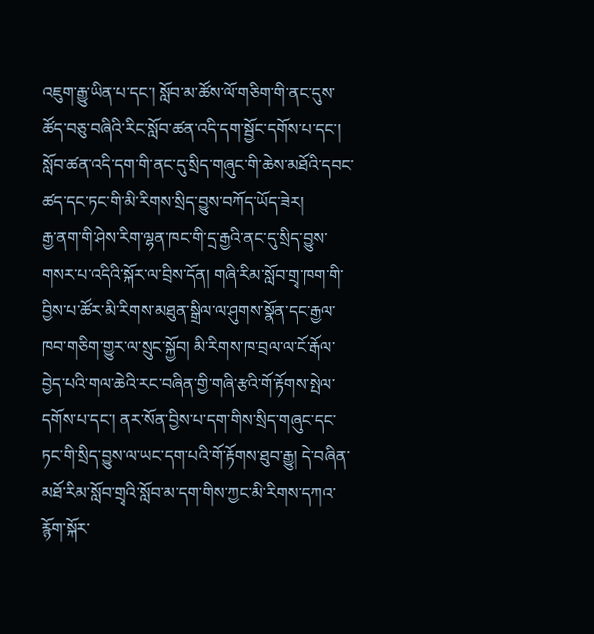འཇུག་རྒྱུ་ཡིན་པ་དང་། སློབ་མ་ཚོས་ལོ་གཅིག་གི་ནང་དུས་ཚོད་བཅུ་བཞིའི་རིང་སློབ་ཚན་འདི་དག་སྦྱོང་དགོས་པ་དང་། སློབ་ཚན་འདི་དག་གི་ནང་དུ་སྲིད་གཞུང་གི་ཆེས་མཐོའི་དབང་ཚད་དང་ཏང་གི་མི་རིགས་སྲིད་བྱུས་བཀོད་ཡོད་ཟེར།
རྒྱ་ནག་གི་ཤེས་རིག་ལྷན་ཁང་གི་དྲ་རྒྱའི་ནང་དུ་སྲིད་བྱུས་གསར་པ་འདིའི་སྐོར་ལ་བྲིས་དོན། གཞི་རིམ་སློབ་གྲྭ་ཁག་གི་བྱིས་པ་ཚོར་མི་རིགས་མཐུན་སྒྲིལ་ལ་ཤུགས་སྣོན་དང་རྒྱལ་ཁབ་གཅིག་གྱུར་ལ་སྲུང་སྐྱོབ། མི་རིགས་ཁ་བྲལ་ལ་ངོ་རྒོལ་བྱེད་པའི་གལ་ཆེའི་རང་བཞིན་གྱི་གཞི་རྩའི་གོ་རྟོགས་སྤེལ་དགོས་པ་དང་། ནར་སོན་བྱིས་པ་དག་གིས་སྲིད་གཞུང་དང་ཏང་གི་སྲིད་བྱུས་ལ་ཡང་དག་པའི་གོ་རྟོགས་ཐུབ་རྒྱུ། དེ་བཞིན་མཐོ་རིམ་སློབ་གྲྭའི་སློབ་མ་དག་གིས་ཀྱང་མི་རིགས་དཀའ་རྙོག་སྐོར་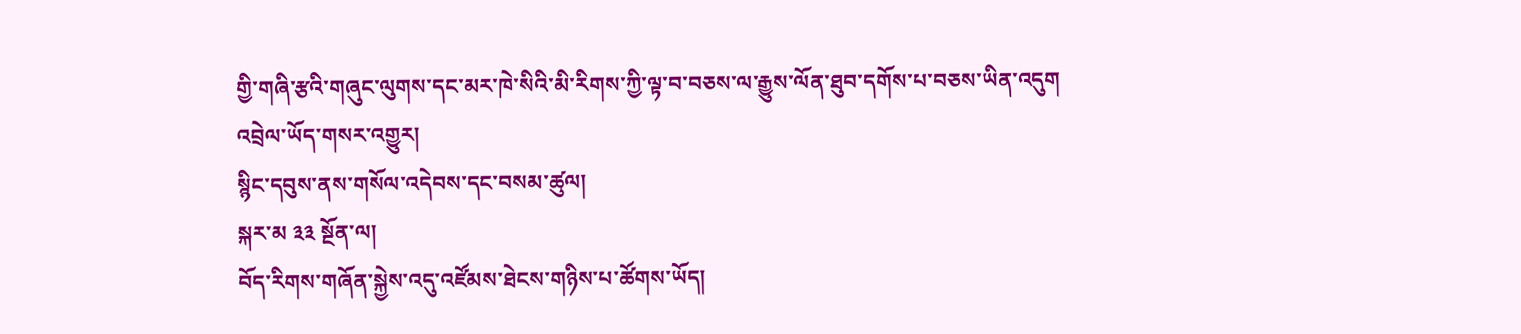གྱི་གཞི་རྩའི་གཞུང་ལུགས་དང་མར་ཁེ་སིའི་མི་རིགས་ཀྱི་ལྟ་བ་བཅས་ལ་རྒྱུས་ལོན་ཐུབ་དགོས་པ་བཅས་ཡིན་འདུག
འབྲེལ་ཡོད་གསར་འགྱུར།
སྙིང་དབུས་ནས་གསོལ་འདེབས་དང་བསམ་ཚུལ།
སྐར་མ ༣༣ སྔོན་ལ།
བོད་རིགས་གཞོན་སྐྱེས་འདུ་འཛོམས་ཐེངས་གཉིས་པ་ཚོགས་ཡོད།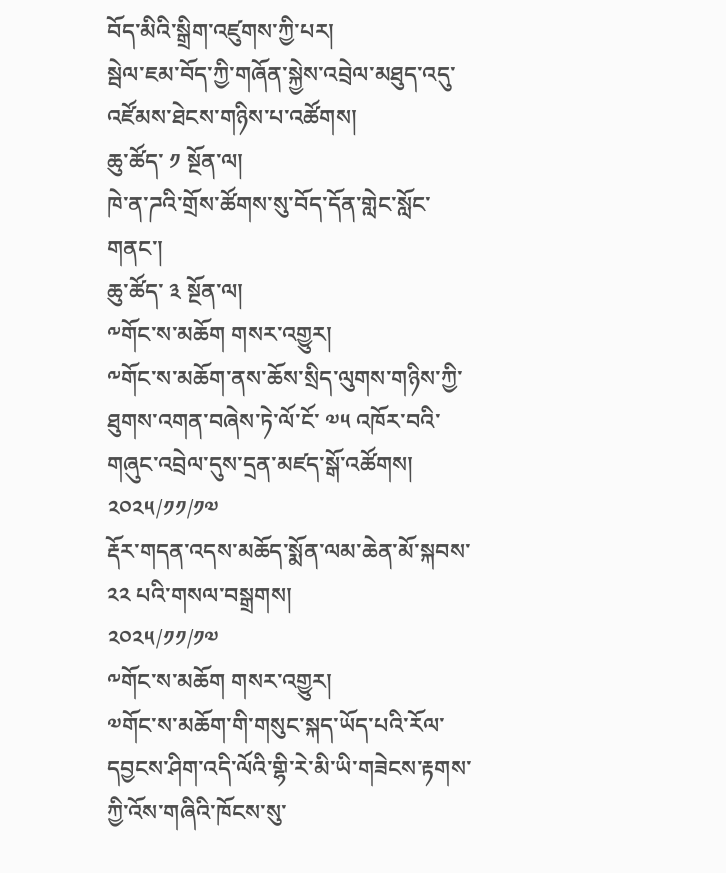བོད་མིའི་སྒྲིག་འཛུགས་ཀྱི་པར།
སྦེལ་ཇམ་བོད་ཀྱི་གཞོན་སྐྱེས་འབྲེལ་མཐུད་འདུ་འཛོམས་ཐེངས་གཉིས་པ་འཚོགས།
ཆུ་ཚོད་ ༡ སྔོན་ལ།
ཁེ་ན་ཌའི་གྲོས་ཚོགས་སུ་བོད་དོན་གླེང་སློང་གནང་།
ཆུ་ཚོད་ ༣ སྔོན་ལ།
༸གོང་ས་མཆོག གསར་འགྱུར།
༸གོང་ས་མཆོག་ནས་ཆོས་སྲིད་ལུགས་གཉིས་ཀྱི་ཐུགས་འགན་བཞེས་ཏེ་ལོ་ངོ་ ༧༥ འཁོར་བའི་གཞུང་འབྲེལ་དུས་དྲན་མཛད་སྒོ་འཚོགས།
༢༠༢༥/༡༡/༡༧
རྡོར་གདན་འདས་མཆོད་སྨོན་ལམ་ཆེན་མོ་སྐབས་ ༢༢ པའི་གསལ་བསྒྲགས།
༢༠༢༥/༡༡/༡༧
༸གོང་ས་མཆོག གསར་འགྱུར།
༧གོང་ས་མཆོག་གི་གསུང་སྐད་ཡོད་པའི་རོལ་དབྱངས་ཤིག་འདི་ལོའི་གྷི་རེ་མི་ཡི་གཟེངས་རྟགས་ཀྱི་འོས་གཞིའི་ཁོངས་སུ་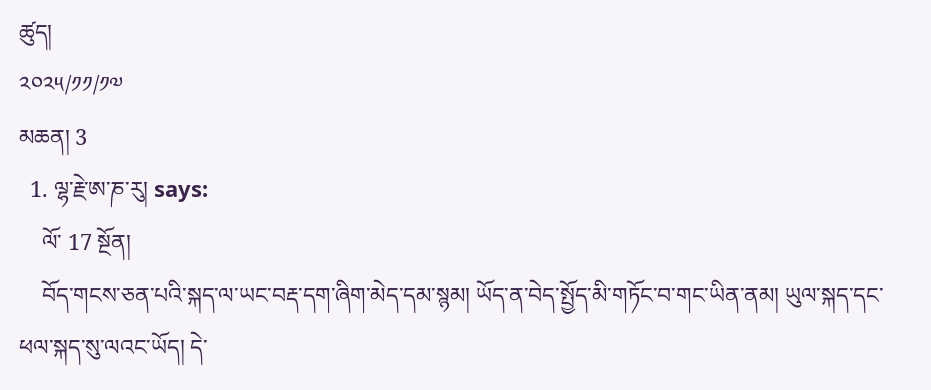ཚུད།
༢༠༢༥/༡༡/༡༧
མཆན། 3
  1. ལྷ་རྗེ་ཨ་ཎ་རུ། says:
    ལོ་ 17 སྔོན།
    བོད་གངས་ཅན་པའི་སྐད་ལ་ཡང་བརྡ་དག་ཞིག་མེད་དམ་སྙམ། ཡོད་ན་བེད་སྤྱོད་མི་གཏོང་བ་གང་ཡིན་ནམ། ཡུལ་སྐད་དང་ཕལ་སྐད་སུ་ལའང་ཡོད། དེ་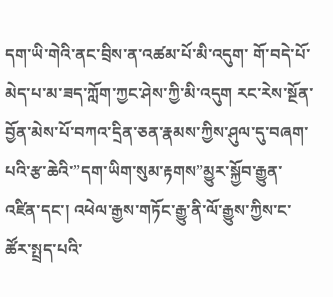དག་ཡི་གེའི་ནང་བྲིས་ན་འཚམ་པོ་མི་འདུག་ གོ་བདེ་པོ་མེད་པ་མ་ཟད་ཀློག་ཀྱང་ཤེས་ཀྱི་མི་འདུག རང་རེས་སྔོན་བྱོན་མེས་པོ་བཀའ་དྲིན་ཅན་རྣམས་ཀྱིས་ཤུལ་དུ་བཞག་པའི་རྩ་ཆེའི་”དག་ཡིག་སུམ་རྟགས”མྱུར་སྐྱོབ་རྒྱུན་འཛིན་དང་། འཕེལ་རྒྱས་གཏོང་རྒྱུ་ནི་ལོ་རྒྱུས་ཀྱིས་ང་ཚོར་སྤྲད་པའི་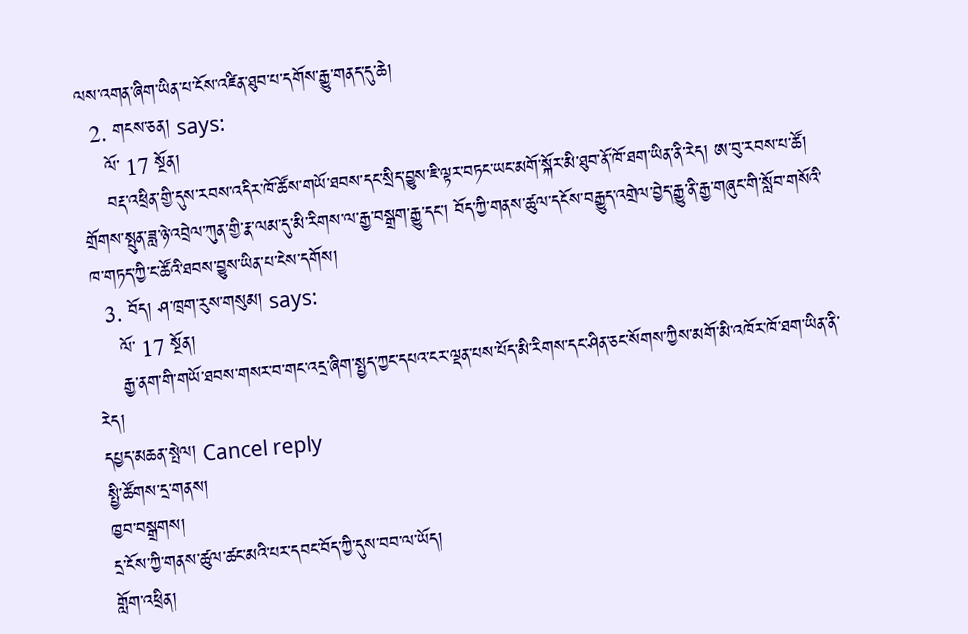ལས་འགན་ཞིག་ཡིན་པ་ངོས་འཛིན་ཐུབ་པ་དགོས་རྒྱུ་གནད་དུ་ཆེ།
  2. གངས་ཅན། says:
    ལོ་ 17 སྔོན།
    བརྡ་འཕྲིན་གྱི་དུས་རབས་འདིར་ཁོ་ཚོས་གཡོ་ཐབས་དང་སྲིད་བྱུས་ཇི་ལྟར་བཏང་ཡང་མགོ་སྐོར་མི་ཐུབ་ནོ་ཁོ་ཐག་ཡིན་ནི་རེད། ཨ་བུ་རབས་པ་ཚོ། གྲོགས་སྤུན་ཟླ་ཉེ་འབྲེལ་ཀུན་གྱི་རྣ་ལམ་དུ་མི་རིགས་ལ་རྒྱ་བསྒྲག་རྒྱུ་དང་། བོད་ཀྱི་གནས་ཚུལ་དངོས་བརྒྱུད་འགྲེལ་བྱེད་རྒྱུ་ནི་རྒྱ་གཞུང་གི་སློབ་གསོའི་ཁ་གཏད་ཀྱི་ང་ཚོའི་ཐབས་བྱུས་ཡིན་པ་ངེས་དགོས།
  3. བོད། ཤ་ཁྲག་རུས་གསུམ། says:
    ལོ་ 17 སྔོན།
    རྒྱ་ནག་གི་གཡོ་ཐབས་གསར་བ་གང་འདྲ་ཞིག་སྤྱད་ཀྱང་དཔའ་ངར་ལྡན་པས་པོད་མི་རིགས་དང་ཤིན་ཅང་སོགས་ཀྱིས་མགོ་མི་འཁོར་ཁོ་ཐག་ཡིན་ནི་རེད།
དཔྱད་མཆན་སྤེལ། Cancel reply
སྤྱི་ཚོགས་དྲ་གནས།
ཁྱབ་བསྒྲགས།
དྲ་ངོས་ཀྱི་གནས་ཚུལ་ཚང་མའི་པར་དབང་བོད་ཀྱི་དུས་བབ་ལ་ཡོད།
གློག་འཕྲིན།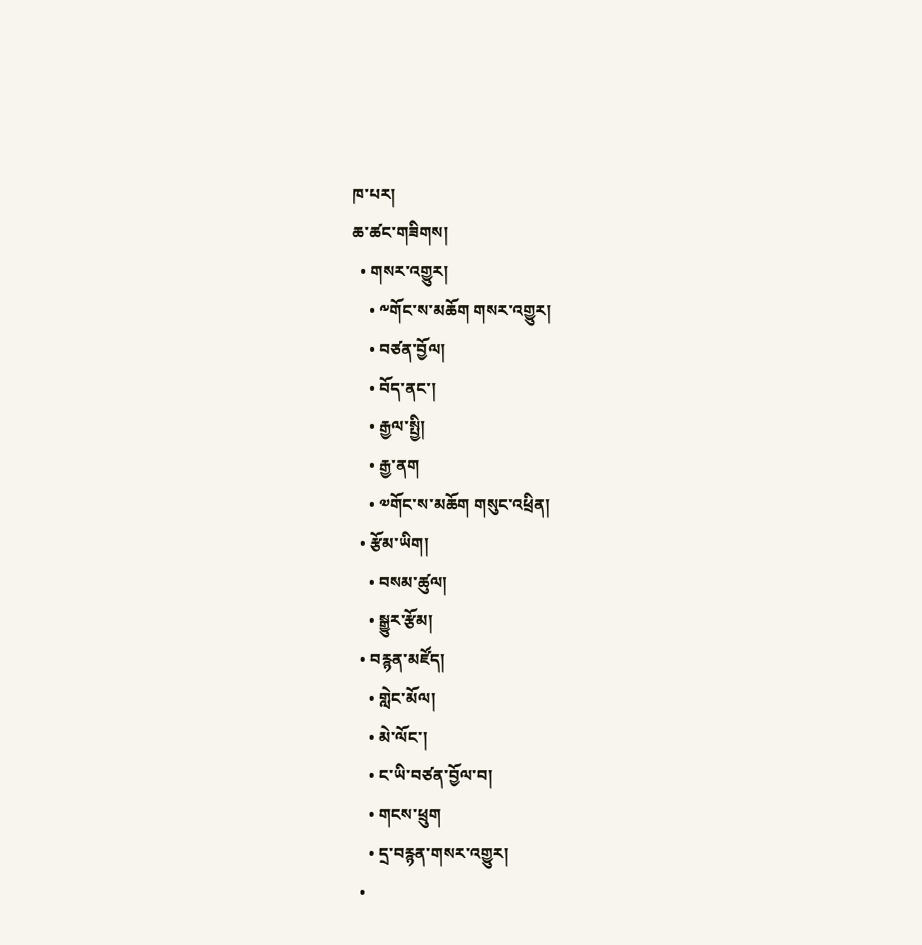ཁ་པར།
ཆ་ཚང་གཟིགས།
  • གསར་འགྱུར།
    • ༸གོང་ས་མཆོག གསར་འགྱུར།
    • བཙན་བྱོལ།
    • བོད་ནང་།
    • རྒྱལ་སྤྱི།
    • རྒྱ་ནག
    • ༧གོང་ས་མཆོག གསུང་འཕྲིན།
  • རྩོམ་ཡིག།
    • བསམ་ཚུལ།
    • སྒྱུར་རྩོམ།
  • བརྙན་མཛོད།
    • གླེང་མོལ།
    • མེ་ལོང་།
    • ང་ཡི་བཙན་བྱོལ་བ།
    • གངས་ཕྲུག
    • དྲ་བརྙན་གསར་འགྱུར།
  •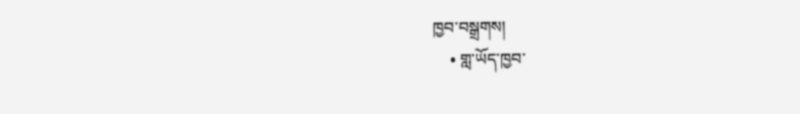ཁྱབ་བསྒྲགས།
    • གླ་ཡོད་ཁྱབ་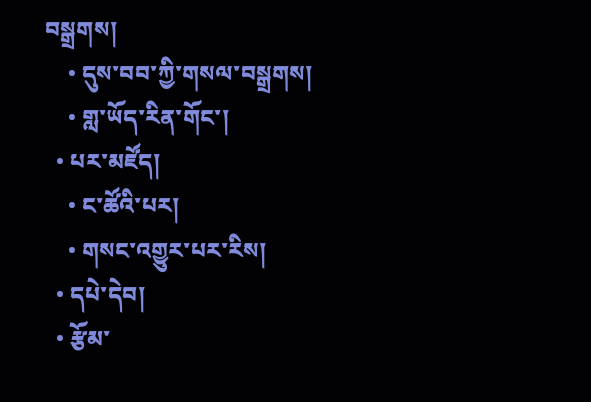བསྒྲགས།
    • དུས་བབ་ཀྱི་གསལ་བསྒྲགས།
    • གླ་ཡོད་རིན་གོང་།
  • པར་མཛོད།
    • ང་ཚོའི་པར།
    • གསང་འགྱུར་པར་རིས།
  • དཔེ་དེབ།
  • རྩོམ་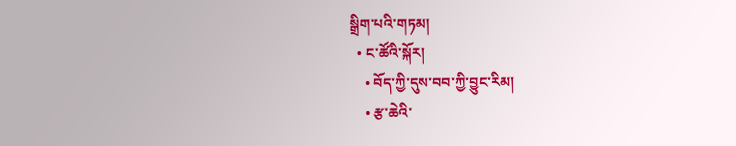སྒྲིག་པའི་གཏམ།
  • ང་ཚོའི་སྐོར།
    • བོད་ཀྱི་དུས་བབ་ཀྱི་བྱུང་རིམ།
    • རྩ་ཆེའི་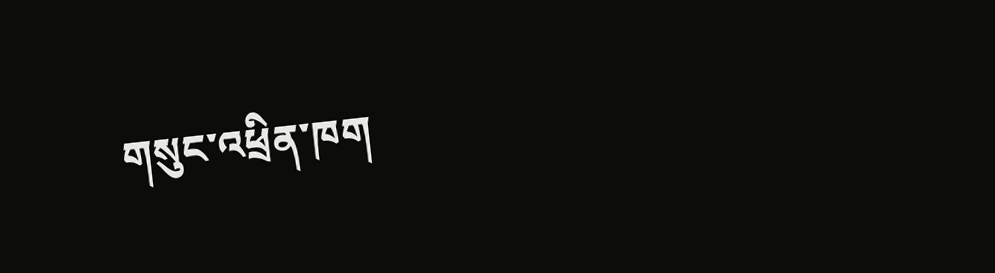གསུང་འཕྲིན་ཁག